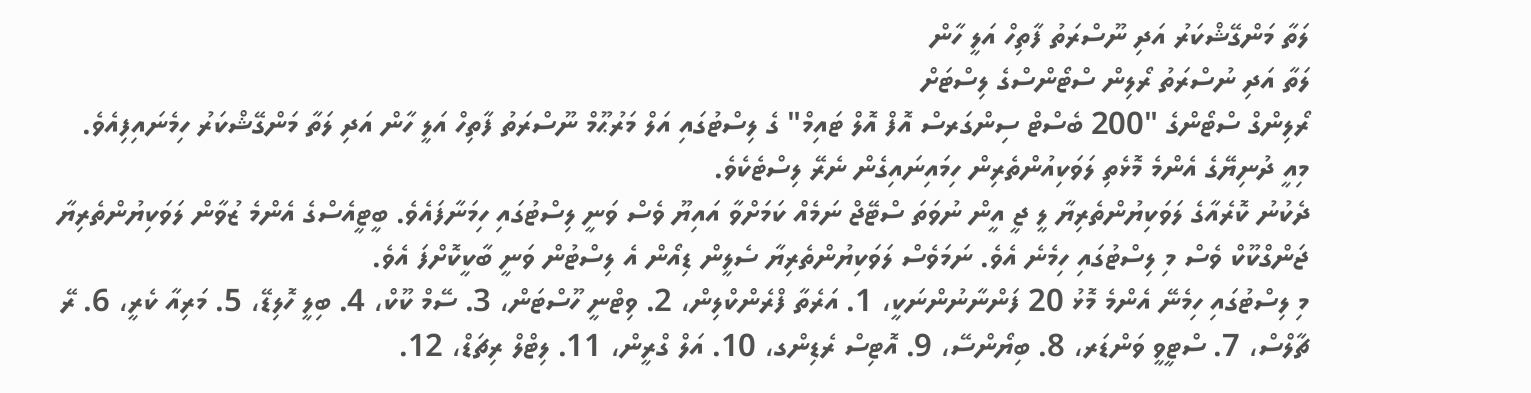ލަތާ މަންގޭޝްކަރު އަދި ނޫސްރަތު ފާތިހް އަލީ ހާން
ލަތާ އަދި ނުސްރަތު ރޯލިން ސްޓޯންސްގެ ލިސްޓަށް
ރޯލިންގް ސްޓޯންގެ "200 ބެސްޓް ސިންގަރސް އޮފް އޮލް ޓައިމް" ގެ ލިސްޓުގައި އަލް މަރުޙޫމް ނޫސްރަތު ފާތިހް އަލީ ހާން އަދި ލަތާ މަންގޭޝްކަރު ހިމެނައިފިއެވެ.
މިއީ ދުނިޔޭގެ އެންމެ މޮޅެތި ލަވަކިއުންތެރިން ހިމައިނައިގެން ނެރޭ ލިސްޓެކެވެ.
ދެކުނު ކޮރެއާގެ ލަވަކިޔުންތެރިޔާ ލީ ޖީ އީން ނުވަތަ ސްޓޭޖް ނަމެއް ކަމަށްވާ އައިޔޫ ވެސް ވަނީ ލިސްޓުގައި ހިމަނާފައެވެ. ބީޓީއެސްގެ އެންމެ ޒުވާން ލަވަކިޔުންތެރިޔާ ޖަންގްކޫކް ވެސް މި ލިސްޓުގައި ހިމެނެ އެވެ. ނަމަވެސް ލަވަކިޔުންތެރިޔާ ސެލީން ޑިއޯން އެ ލިސްޓުން ވަނީ ބާކީކޮށްފަ އެވެ.
މި ލިސްޓުގައި ހިމެނޭ އެންމެ މޮޅު 20 ފަންނާނުންނަކީ، 1. އަރެތާ ފްރެންކްލިން، 2. ވިޓްނީ ހޫސްޓަން، 3. ސޭމް ކޫކް، 4. ބިލީ ހޮލިޑޭ، 5. މަރިއާ ކެރީ، 6. ރޭ ޗާލްސް، 7. ސްޓީވީ ވަންޑަރ، 8. ބިޔޯންސޭ، 9. އޮޓިސް ރެޑިންގ، 10. އަލް ގްރީން، 11. ލިޓްލް ރިޗަޑް، 12.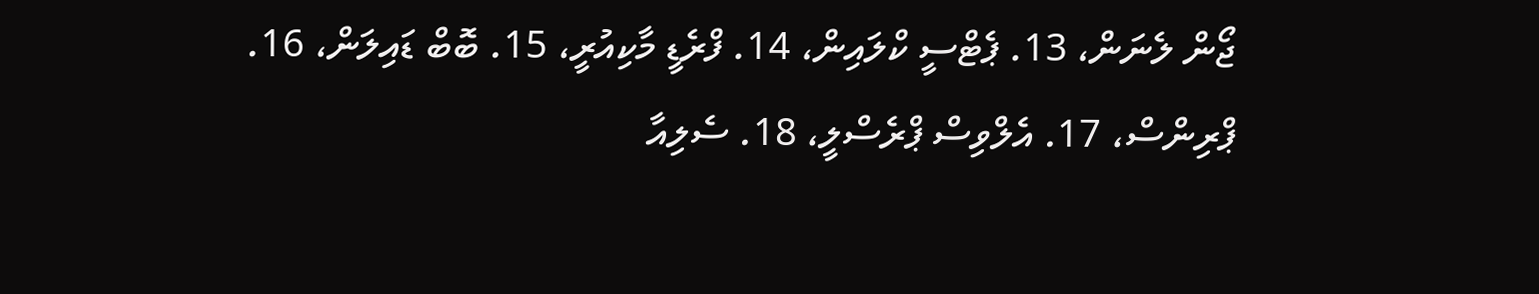ޖޯން ލެނަން، 13. ޕެޓްސީ ކްލައިން، 14. ފްރެޑީ މާކިއުރީ، 15. ބޮބް ޑައިލަން، 16. ޕްރިންސް، 17. އެލްވިސް ޕްރެސްލީ، 18. ސެލިއާ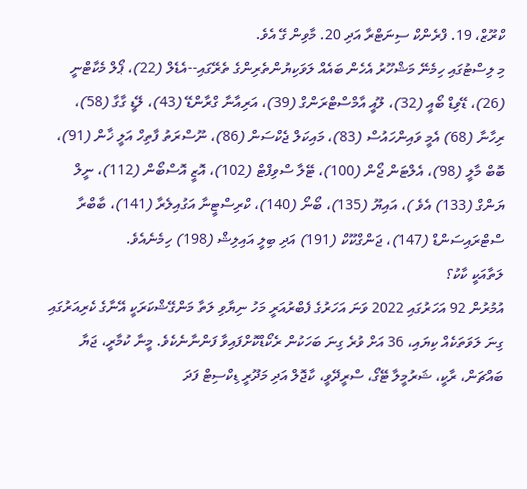ކްރޫޒް، 19. ފްރެންކް ސިނަޓްރާ އަދި 20. މާވިން ގޭ އެވެ.
މި ލިސްޓުގައި ހިމެނޭ މަޝްހޫރު އެހެން ބައެއް ލަވަކިޔުންތެރިންގެ ތެރޭގައި--އެޑެލް (22)، ޕޯލް މެކާޓްނީ (26)، ޑޭވިޑް ބޯއީ (32)، ލޫއީ އާމްސްޓްރަންގް (39)، އަރިއާނާ ގްރާންޑޭ (43)، ލޭޑީ ގާގާ (58)، ރިހާނާ (68) އެމީ ވައިންހައުސް (83)، މައިކަލް ޖެކްސަން (86)، ނޫސްރަތު ފާތިހް އަލީ ޚާން (91)، ބޮބް މާލީ (98)، އެލްޓަން ޖޯން (100)، ޓޭލާ ސްވިފްޓް (102)، އޮޒީ އޮސްބޯން (112)، ނީލް ޔަންގް (133) އެވެ )، އައިޔޫ (135)، ބޯނޯ (140)، ކްރިސްޓީނާ އަގުއިލެރާ (141)، ބާބްރާ ސްޓްރައިސަންޑް (147)، ޖަންގްކޫކް (191) އަދި ބިލީ އައިލިޝް (198) ހިމެނެއެވެ.
ލަތާއަކީ ކާކު؟
އުމުރުން 92 އަހަރުގައި 2022 ވަނަ އަހަރުގެ ފެބްރުއަރީ މަހު ނިޔާވި ލަތާ މަންގޭޝްކަރަކީ އޭނާގެ ކެރިއަރުގައި ގިނަ ލަވަތަކެއް ކިޔައި، 36 އަށް ވުރެ ގިނަ ބަހަކުން ރެކޯޑްކޮށްފައިވާ ފަންނާނެކެވެ. މީނާ ކުމާރީ، ޖަޔާ ބައްޗަން، ރާކީ، ޝަރުމީލާ ޓޭގޯ، ސްރީދޭވީ، ކާޖޮލް އަދި މަދޫރީ ޑިކްސިޓް ފަދަ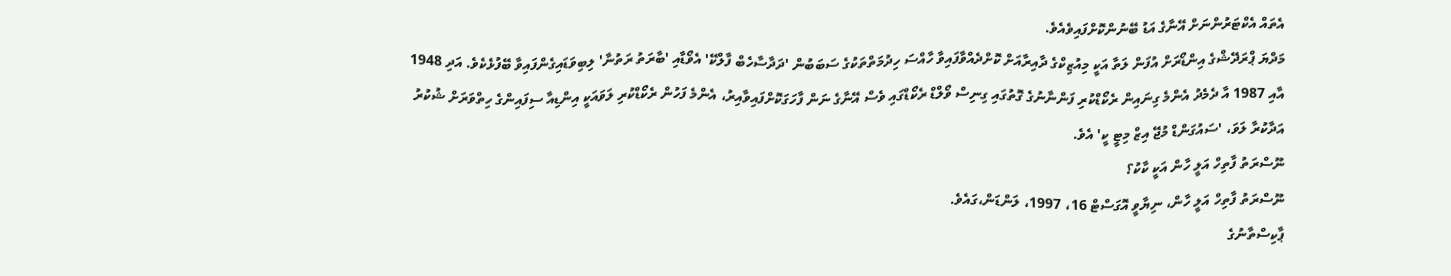އެތައް އެކްޓަރުންނަށް އޭނާގެ އަޑު ބޭނުންކޮށްފައިވެއެވެ.
މަދްޔަ ޕްރަދޭޝްގެ އިންޑޯރަށް އުފަން ލަތާ އަކީ މިއުޒިކްގެ ދާއިރާއަށް ކޮށްދެއްވާފައިވާ ހާއްސަ ހިދުމަތްތަކުގެ ސަބަބުން 'ދަދާސާހެބް ފާލްކޭ' އެވޯޑާއި 'ބާރަތު ރަތުނާ' ލިބިވަޑައިގެންފައިވާ ބޭފުޅެކެވެ. އަދި 1948 އާއި 1987 އާ ދެމެދު އެންމެ ގިނައިން ރެކޯޑްކުރި ފަންނާނުގެ ގޮތުގައި ގިނިސް ވޯލްޑް ރެކޯޑްގައި ވެސް އޭނާގެ ނަން ފާހަގަކޮށްފައިވާއިރު، އެންމެ ފަހުން ރެކޯޑްކުރި ލަވައަކީ އިންޑިއާ ސިފައިންގެ ހިތްވަރަށް ޝުކުރު އަދާކުރާ ލަވަ، 'ސައުގަންޑް މުޖޭ އިޒް މިޓީ ކީ' އެވެ.
ނޫސްރަތު ފާތިހް އަލީ ހާން އަކީ ކާކު؟
ނޫސްރަތު ފާތިހް އަލީ ހާން، ނިޔާވީ އޮގަސްޓް 16، 1997، ލަންޑަން،ގައެވެ.
ޕާކިސްތާނުގެ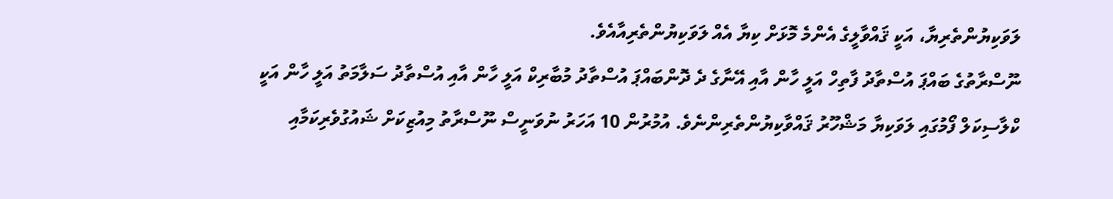ލަވަކިޔުންތެރިޔާ، އަކީ ޤައްވާލީގެ އެންމެ މޮޅަށް ކިޔާ އެއް ލަވަކިޔުންތެރިއާއެވެ.
ނޫސްރާތުގެ ބައްޕަ އުސްތާދު ފާތިހް އަލީ ހާން އާއި އޭނާގެ ދެ ދޮންބައްޕަ އުސްތާދު މުބާރިކް އަލީ ހާން އާއި އުސްތާދު ސަލާމަތު އަލީ ހާން އަކީ ކްލާސިކަލް ފޯމުގައި ލަވަކިޔާ މަޝްހޫރު ޤައްވާކިޔުންތެރިންނެވެ. އުމުރުން 10 އަހަރު ނުވަނީސް ނޫސްރާތު މިއުޒިކަށް ޝައުގުވެރިކަމާއި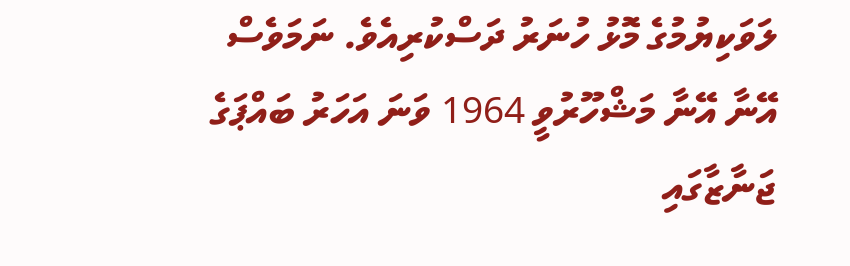ލަވަކިޔުމުގެ މޮޅު ހުނަރު ދަސްކުރިއެވެ. ނަމަވެސް އޭނާ އޭނާ މަޝްހޫރުވީ 1964 ވަނަ އަހަރު ބައްޕަގެ ޖަނާޒާގައި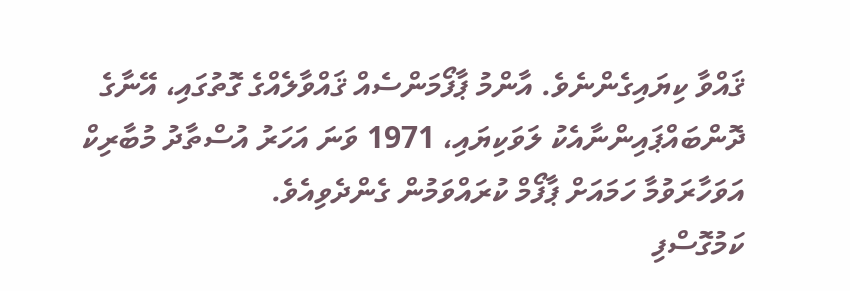ޤައްވާ ކިޔައިގެންނެވެ. އާންމު ޕާފޯމަންސެއް ޤައްވާލެއްގެ ގޮތުގައި، އޭނާގެ ދޮންބައްޕައިންނާއެކު ލަވަކިޔައި، 1971 ވަނަ އަހަރު އުސްތާދު މުބާރިކް އަވަހާރަވުމާ ހަމައަށް ޕާފޯމް ކުރައްވަމުން ގެންދެވިއެވެ.
ކަމުގޮސްފި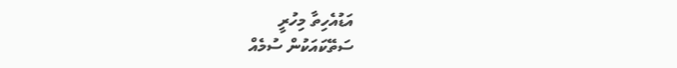އަޑުއެހިތާ މިހުރީ
ސަތޭކައަކުން ސުމެއް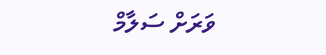ވަރަށް ސަލާމް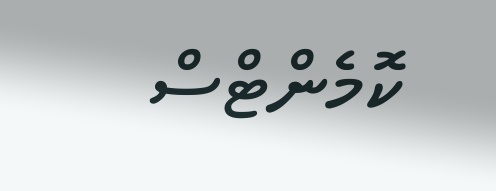ކޮމެންޓްސް